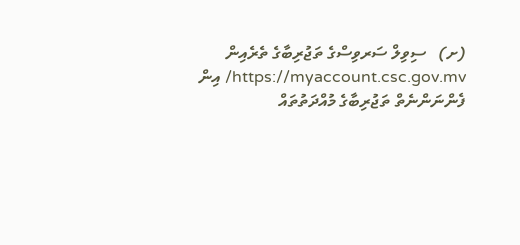(ށ)   ސިވިލް ސަރވިސްގެ ތަޖުރިބާގެ ތެރެއިން https://myaccount.csc.gov.mv/ އިން ފެންނަންނެތް ތަޖުރިބާގެ މުއްދަތުތައް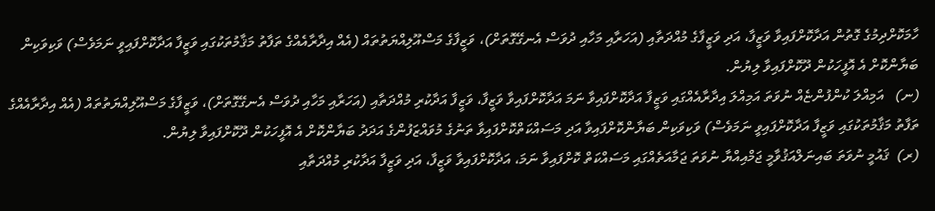ހާމަކޮށްދިމުގެ ގޮތުން އަދާކޮށްފައިވާ ވަޒީފާ، އަދި ވަޒީފާގެ މުއްދަތާއި (އަހަރާއި މަހާއި ދުވަސް އެނގޭގޮތަށް)، ވަޒީފާގެ މަސްއޫލިއްޔަތުތައް (އެއް އިދާރާއެއްގެ ތަފާތު މަޤާމުތަކުގައި ވަޒީފާ އަދާކޮށްފައިވީ ނަމަވެސް) ވަކިވަކިން ބަޔާންކޮށް އެ އޮފީހަކުން ދޫކޮށްފައިވާ ލިޔުން.
(ނ)   އަމިއްލަ ކުންފުންޏެއް ނުވަތަ އަމިއްލަ އިދާރާއެއްގައި ވަޒީފާ އަދާކޮށްފައިވާ ނަމަ އަދާކޮށްފައިވާ ވަޒީފާ، ވަޒީފާ އަދާކުރި މުއްދަތާއި (އަހަރާއި މަހާއި ދުވަސް އެނގޭގޮތަށް)، ވަޒީފާގެ މަސްއޫލިއްޔަތުތައް (އެއް އިދާރާއެއްގެ ތަފާތު މަޤާމުތަކުގައި ވަޒީފާ އަދާކޮށްފައިވީ ނަމަވެސް) ވަކިވަކިން ބަޔާންކޮށްފައިވާ އަދި މަސައްކަތްކޮށްފައިވާ ތަނުގެ މުވައްޒަފުންގެ އަދަދު ބަޔާންކޮށް އެ އޮފީހަކުން ދޫކޮށްފައިވާ ލިޔުން.
(ރ)  ޤައުމީ ނުވަތަ ބައިނަލްއަޤުވާމީ ޖަމްއިއްޔާ ނުވަތަ ޖަމާއަތެއްގައި މަސައްކަތް ކޮށްފައިވާ ނަމަ، އަދާކޮށްފައިވާ ވަޒީފާ، އަދި ވަޒީފާ އަދާކުރި މުއްދަތާއި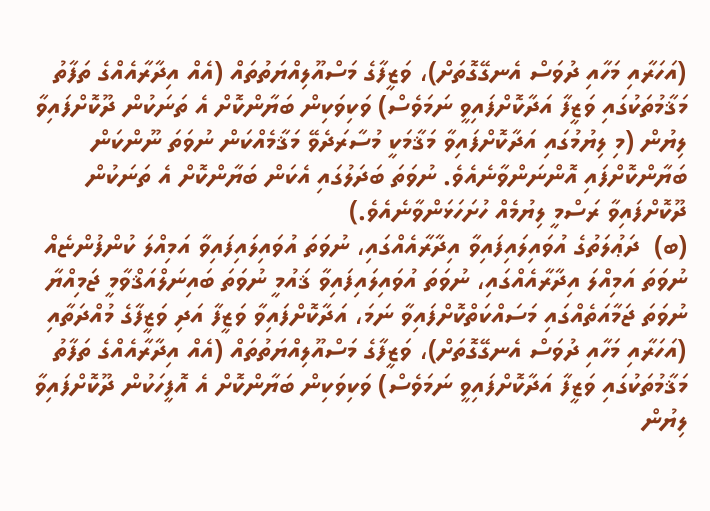(އަހަރާއި މަހާއި ދުވަސް އެނގޭގޮތަށް)، ވަޒީފާގެ މަސްއޫލިއްޔަތުތައް (އެއް އިދާރާއެއްގެ ތަފާތު މަޤާމުތަކުގައި ވަޒީފާ އަދާކޮށްފައިވީ ނަމަވެސް) ވަކިވަކިން ބަޔާންކޮށް އެ ތަނަކުން ދޫކޮށްފައިވާ ލިޔުން (މި ލިޔުމުގައި އަދާކޮށްފައިވާ މަޤާމަކީ މުސާރަދެވޭ މަޤާމެއްކަން ނުވަތަ ނޫންކަން ބަޔާންކޮށްފައި އޮންނަންވާނެއެވެ. ނުވަތަ ބަދަލުގައި އެކަން ބަޔާންކޮށް އެ ތަނަކުން ދޫކޮށްފައިވާ ރަސްމީ ލިޔުމެއް ހުށަހަޅަންވާނެއެވެ.)
(ބ)  ދަޢުލަތުގެ އުވައިލައިފައިވާ އިދާރާއެއްގައި، ނުވަތަ އުވައިލައިފައިވާ އަމިއްލަ ކުންފުންޏެއް ނުވަތަ އަމިއްލަ އިދާރާއެއްގައި، ނުވަތަ އުވައިލައިފައިވާ ޤައުމީ ނުވަތަ ބައިނަލްއަޤްވާމީ ޖަމިއްޔާ ނުވަތަ ޖަމާއަތެއްގައި މަސައްކަތްކޮށްފައިވާ ނަމަ، އަދާކޮށްފައިވާ ވަޒީފާ އަދި ވަޒީފާގެ މުއްދަތާއި (އަހަރާއި މަހާއި ދުވަސް އެނގޭގޮތަށް)، ވަޒީފާގެ މަސްއޫލިއްޔަތުތައް (އެއް އިދާރާއެއްގެ ތަފާތު މަޤާމުތަކުގައި ވަޒީފާ އަދާކޮށްފައިވީ ނަމަވެސް) ވަކިވަކިން ބަޔާންކޮށް އެ އޮފީހަކުން ދޫކޮށްފައިވާ ލިޔުން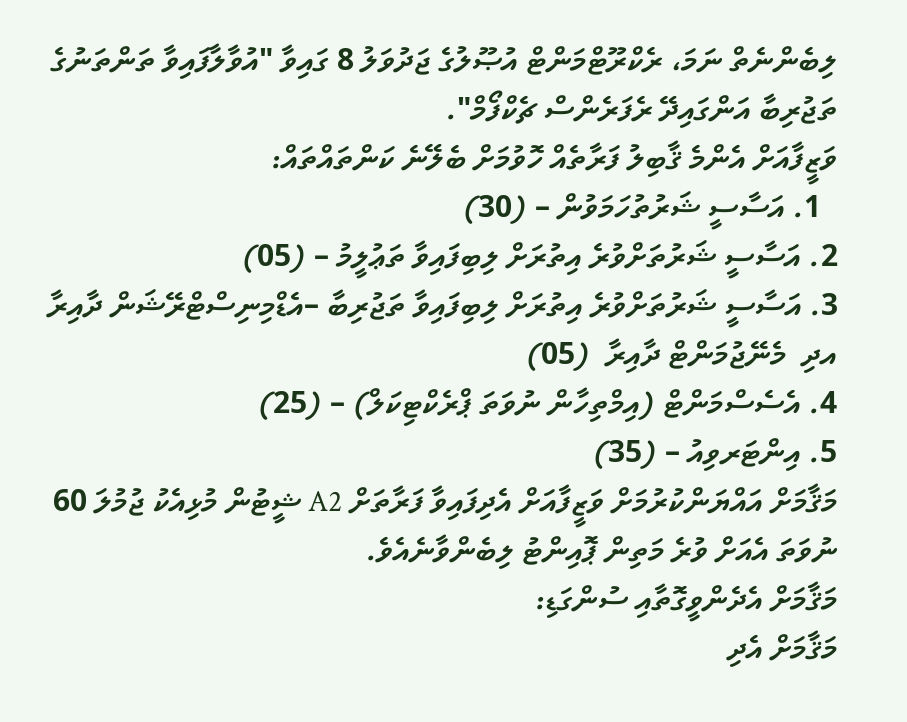ލިބެންނެތް ނަމަ، ރެކްރޫޓްމަންޓް އުޞޫލުގެ ޖަދުވަލު 8 ގައިވާ "އުވާލާފައިވާ ތަންތަނުގެ ތަޖުރިބާ އަންގައިދޭ ރެފަރެންސް ޗެކްފޯމް".
ވަޒީފާއަށް އެންމެ ޤާބިލު ފަރާތެއް ހޮވުމަށް ބެލޭނެ ކަންތައްތައް:
  1. އަސާސީ ޝަރުތުހަމަވުން – (30)
2. އަސާސީ ޝަރުތަށްވުރެ އިތުރަށް ލިބިފައިވާ ތަޢުލީމު – (05)
3. އަސާސީ ޝަރުތަށްވުރެ އިތުރަށް ލިބިފައިވާ ތަޖުރިބާ –އެޑްމިނިސްޓްރޭޝަން ދާއިރާ އދި  މެނޭޖުމަންޓް ދާއިރާ  (05)
4. އެސެސްމަންޓް (އިމްތިހާން ނުވަތަ ޕްރެކްޓިކަލް) – (25)
5. އިންޓަރވިއު – (35)
މަޤާމަށް އައްޔަންކުރުމަށް ވަޒީފާއަށް އެދިފައިވާ ފަރާތަށް A2 ޝީޓުން މުޅިއެކު ޖުމުލަ 60 ނުވަތަ އެއަށް ވުރެ މަތިން ޕޮއިންޓު ލިބެންވާނެއެވެ.
މަޤާމަށް އެދެންވީގޮތާއި ސުންގަޑި:
މަޤާމަށް އެދި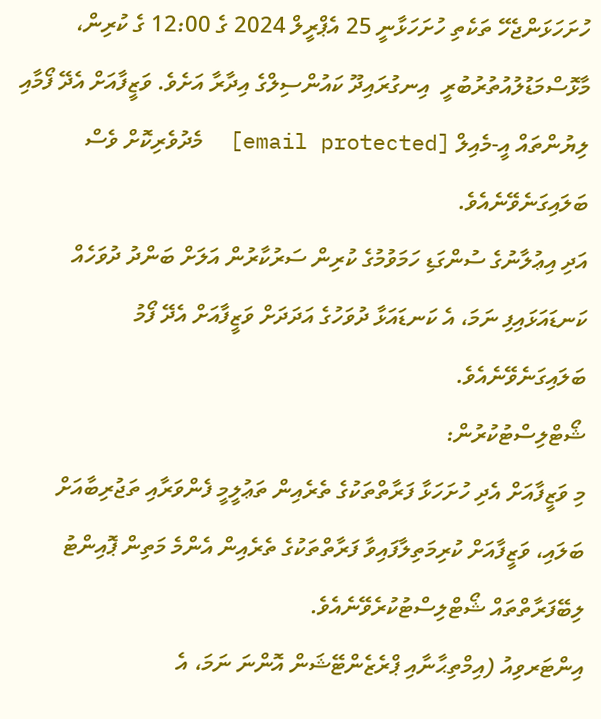ހުށަހަޅަންޖެހޭ ތަކެތި ހުށަހަޅާނީ 25 އެޕްރީލް 2024 ގެ 12:00 ގެ ކުރިން، މާޅޮސްމަޑުލުއުތުރުބުރީ  އިނގުރައިދޫ ކައުންސިލްގެ އިދާރާ އަށެވެ. ވަޒީފާއަށް އެދޭ ފޯމާއި ލިޔުންތައް އީ-މެއިލް [email protected]  މެދުވެރިކޮށް ވެސް ބަލައިގަނެވޭނެއެވެ.
އަދި އިޢުލާނުގެ ސުންގަޑި ހަމަވުމުގެ ކުރިން ސަރުކާރުން އަލަށް ބަންދު ދުވަހެއް ކަނޑައަޅައިފި ނަމަ، އެ ކަނޑައަޅާ ދުވަހުގެ އަދަދަށް ވަޒީފާއަށް އެދޭ ފޯމު ބަލައިގަނެވޭނެއެވެ.
ޝޯޓްލިސްޓުކުރުން:
މި ވަޒީފާއަށް އެދި ހުށަހަޅާ ފަރާތްތަކުގެ ތެރެއިން ތަޢުލީމީ ފެންވަރާއި ތަޖުރިބާއަށް ބަލައި، ވަޒީފާއަށް ކުރިމަތިލާފައިވާ ފަރާތްތަކުގެ ތެރެއިން އެންމެ މަތިން ޕޮއިންޓު ލިބޭފަރާތްތައް ޝޯޓްލިސްޓުކުރެވޭނެއެވެ.
އިންޓަރވިއު (އިމްތިޙާނާއި ޕްރެޒެންޓޭޝަން އޮންނަ ނަމަ، އެ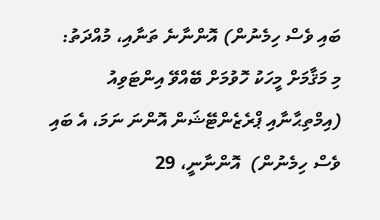ބައި ވެސް ހިމެނުން) އޮންނާނެ ތަނާއި، މުއްދަތު:
މި މަޤާމަށް މީހަކު ހޮވުމަށް ބޭއްވޭ އިންޓަވިއު (އިމްތިޙާނާއި ޕްރެޒެންޓޭޝަން އޮންނަ ނަމަ، އެ ބައި ވެސް ހިމެނުން)  އޮންނާނީ، 29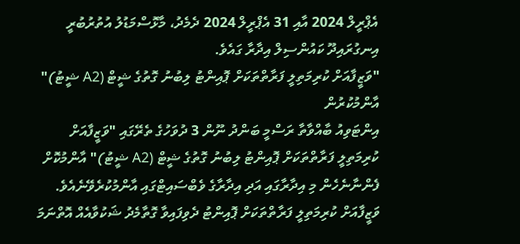އެޕްރީލް 2024 އާއި 31 އެޕްރީލް 2024 ދެމެދު، މާޅޮސްމަޑުލު އުތުރުބުރީ އިނގުރައިދޫ ކައުންސިލް އިދާރާ ގައެވެ.
"ވަޒީފާއަށް ކުރިމަތިލީ ފަރާތްތަކަށް ޕޮއިންޓު ލިބުނު ގޮތުގެ ޝީޓް (A2 ޝީޓު)" އާންމުކުރުން
އިންޓަވިއު ބާއްވާތާ ރަސްމީ ބަންދު ނޫން 3 ދުވަހުގެ ތެރޭގައި "ވަޒީފާއަށް ކުރިމަތިލީ ފަރާތްތަކަށް ޕޮއިންޓު ލިބުނު ގޮތުގެ ޝީޓް (A2 ޝީޓު)" އާންމުކޮށް ފެންނާނެހެން މި އިދާރާގައި އަދި އިދާރާގެ ވެބްސައިޓްގައި އާންމުކުރެވޭނެއެވެ. ވަޒީފާއަށް ކުރިމަތިލީ ފަރާތްތަކަށް ޕޮއިންޓު ދެވިފައިވާ ގޮތާމެދު ޝަކުވާއެއް އޮތްނަމަ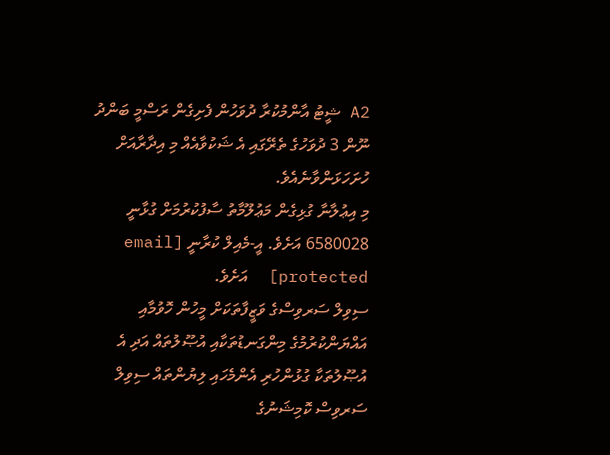A2 ޝީޓު އާންމުކުރާ ދުވަހުން ފެށިގެން ރަސްމީ ބަންދު ނޫން 3 ދުވަހުގެ ތެރޭގައި އެ ޝަކުވާއެއް މި އިދާރާއަށް ހުށަހަޅަންވާނެއެވެ.
މި އިޢުލާނާ ގުޅިގެން މަޢުލޫމާތު ސާފުކުރުމަށް ގުޅާނީ 6580028 އަށެވެ. އީ-މެއިލް ކުރާނީ [email protected]  އަށެވެ.
ސިވިލް ސަރވިސްގެ ވަޒީފާތަކަށް މީހުން ހޮވުމާއި އައްޔަންކުރުމުގެ މިންގަނޑުތަކާއި އުޞޫލުތައް އަދި އެ އުޞޫލުތަކާ ގުޅުންހުރި އެންމެހައި ލިޔުންތައް ސިވިލް ސަރވިސް ކޮމިޝަނުގެ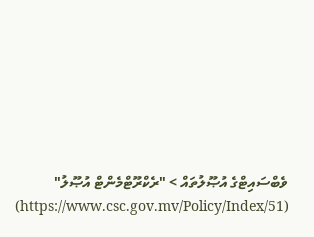ވެބްސައިޓްގެ އުޞޫލުތައް > "ރެކްރޫޓްމެންޓް އުޞޫލު" (https://www.csc.gov.mv/Policy/Index/51)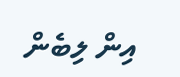އިން ލިބެން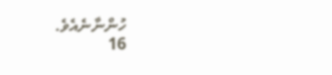ހުންނާނެއެވެ.
16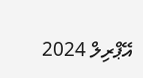އޭޕްރިލް 2024